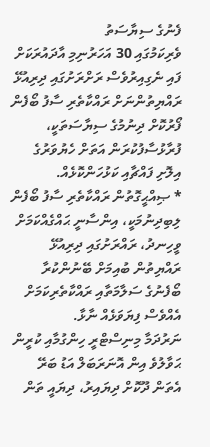ފެނުގެ ސިޔާސަތު
ވެރިކަމުގައި 30 އަހަރުނިމި އާދައުރަކަށް ފައި ނެގިއިރުވެސް ރަށްރަށުގައި ދިރިއުޅޭ ރައްޔިތުންނަށް ރައްކާތެރި ސާފު ބޯފެން ފޯރުކޮށް ދިނުމުގެ ސިޔާސަތަކީ، ފުރާޅުސާފުކުރަން އަތަށް ހެޔުވަރުގެ އިލޮށި ފައްޗާއި ކަޅުހަންކޮޅެއް.
* ޞިއްޙީގޮތުން ރައްކާތެރި ސާފު ބޯފެން ލިބިދިނުމަކީ، އިންސާނީ ޙައްގެއްކަމަށް ވީހިނދު، ރައްރަށުގައި ދިރިއުޅޭ ރައްޔިތުން ބުއިމަށް ބޭނުންކުރާ ބޯފެނުގެ ސަލާމަތާއި ރައްކާތެރިކަމަށް އެއްވެސް ފިޔަވަޅެއް ނާޅާ.
ނަރުދަމާ މިނިސްޓްރީ ހިންގުމާއި ކުރީން ޙަވާލުވެ އިން އޮނަރަބަލް އަޑު ބަރޭ އެތަން ދޫކޮށް ދިޔައިރު، ދިޔައީ ތަން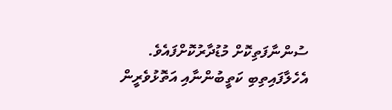ސުންނާފަތިކޮށް މުޑުދާރުކޮށްފައެވެ. އެހެލާފައިތިބި ކަތީބުންނާއި އަތޮޅުވެރީން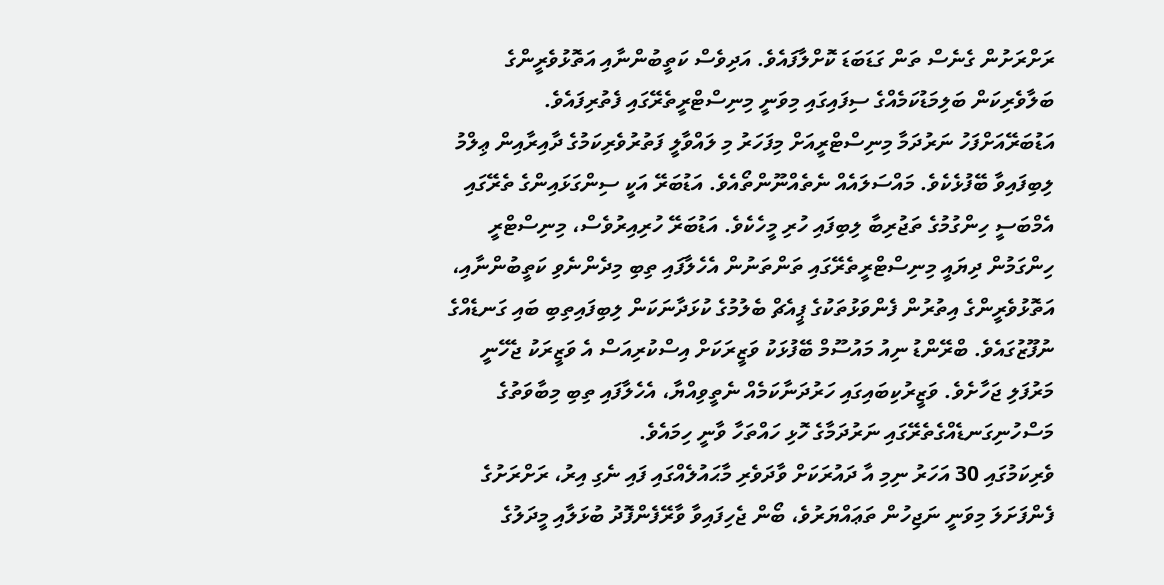ރަށްރަށުން ގެނެސް ތަން ގަޑަބަޑަ ކޮށްލާފައެވެ. އަދިވެސް ކަތީބުންނާއި އަތޮޅުވެރީންގެ ބަލާވެރިކަން ބަލިމަޑުކަމެއްގެ ސިފައިގައި މިވަނީ މިނިސްޓްރީތެރޭގައި ފެތުރިފައެވެ.
އަޑުބަރޭއަށްފަހު ނަރުދަމާ މިނިސްޓްރީއަށް މިފަހަރު މި ލައްވާލީ ފަތުރުވެރިކަމުގެ ދާއިރާއިން ޢިލްމު ލިބިފައިވާ ބޭފުޅެކެވެ. މައްސަލައެއް ނެތެއްނޫންތޯއެވެ. އަޑުބަރޭ އަކީ ސިންގަޅައިންގެ ތެރޭގައި އެމްބަސީ ހިންގުމުގެ ތަޖުރިބާ ލިބިފައި ހުރި މީހެކެވެ. އަޑުބަރޭ ހުރިއިރުވެސް، މިނިސްޓްރީ ހިންގަމުން ދިޔައީ މިނިސްޓްރީތެރޭގައި ތަންތަނުން އެހެލާފައި ތިބި މިދެންނެވި ކަތީބުންނާއި، އަތޮޅުވެރީންގެ އިތުރުން ފެންވަޅުތަކުގެ ޕީއެޗް ބެލުމުގެ ކުޅަދާނަކަން ލިބިފައިތިބި ބައި ގަނޑެއްގެ ނުފޫޒުގައެވެ. ބްރޭންޑު ނިއު މައުސޫމް ބޭފުޅަކު ވަޒީރަކަށް އިސްކުރިއަސް އެ ވަޒީރަކު ޖެހޭނީ މަރުފަލި ޖަހާށެވެ. ވަޒީރުކިބައިގައި ހަރުދަނާކަމެއް ނެތީވިއްޔާ، އެހެލާފައި ތިބި މިބާވަތުގެ މަސްހުނިގަނޑެއްގެތެރޭގައި ނަރުދަމާގެ ހޮޅި ހައްތަހާ ވާނީ ހިމައެވެ.
ވެރިކަމުގައި 30 އަހަރު ނިމި އާ ދައުރަކަށް ވާދަވެރި މާޙައުލެއްގައި ފައި ނެގި އިރު، ރަށްރަށުގެ ފެންފަށަލަ މިވަނީ ނަޖިހުން ތަޢައްޔަރުވެ، ބޯން ޖެހިފައިވާ ވާރޭފެންފޮދު ބުޅަލާއި މީދަލުގެ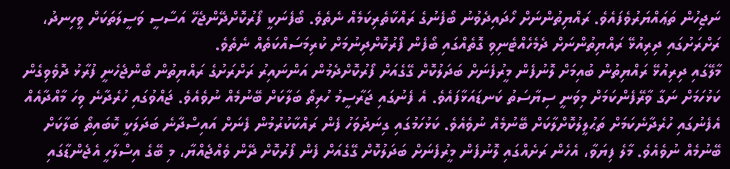ނަޖިހުން ތަޢައްޔަރުވެފައެވެ. ރައްޔިތުންނަށް ހޯދައިދެވުނު ބޯފެނުގެ ރައްކާތެރިކަމެއް ނެތެވެ. ބޯފެނަކީ ފޯރުކޮށްދޭންޖެހޭ އަސާސީ ވަސީލަތަކަށް ވީހިނދު، ރަށްރަށުގައި ދިރިއުޅޭ ރައްޔިތުންނަށް ދެމެހެއްޓެނިވި ގޮތެއްގައި ބޯފެން ފޯރުކޮށްދިނުމަށް ކުރިމަސައްކަތެއް ނެތެވެ.
މާލޭގައި ދިރިއުޅޭ ރައްޔިތުން ބުއިމަށް ލޮނުފެން މީރުފެނަށް ބަދަލުކޮށް ގޭގެއަށް ފޯރުކޮށްދެމުން އަންނައިރު ރަށްރަށުގެ ރައްޔިތުން ބޯންޖެހެނީ ފުރާޅު ދޮވެވިގެން ކަޅުހަމަށް ނަގާ ވާރޭފެންކަމަށް މިވަނީ ސިޔާސަތު ކަނޑައަޅާފައެވެ. އެ ފެނުގައި ޖަރާސީމު ހުރިތޯ ބަލާކަށް ބޭނުމެއް ނުވެއެވެ. ޖައްވުގައި ހުރެދާނެ ވިހަ މާއްދާއެއް އެފެނުގައި ހުރެދާނެކަމަށް ތަޙުލީލުކޮށްލާކަށް ބޭނުމެއް ނުވެއެވެ. ކަޅުހަމުގައި ގިނަދުވަހު ފެން ރައްކާކުރުމުން ފެނަށް އައިސްދާނެ ބަދަލަކީ ކޮބައިތޯ ބަލާކަށް ބޭނުމެއް ނުވެއެވެ. މާލެ ފިޔަވާ، އެހެން ރަށެއްގައި ލޮނުފެން މީރުފެނަށް ބަދަލުކޮށް ގޭގެއަށް ފެން ފޯރުކޮށް ދޭން ވެއްޖެއްޔާ، މި ބޭގެ އިސްލާހީ އެޖެންޑާގައި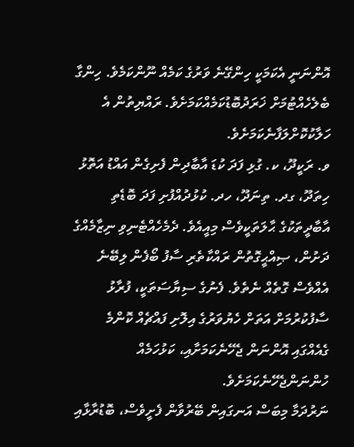އޮންނަނީ އެކަމަކީ ހިންގޭނެ ވަރުގެ ކަމެއް ނޫންކަމެވެ. ހިންގާ ބެލެހެއްޓުމަށް ޚަރަދުބޮޑުކަމެއްކަމަށެވެ. ރައްޔިތުން އެ ހަލާކުކޮށްލަފާނެކަމަށެވެ.
ވ. ރަކީދޫ، ކ. ގުޅި ފަދަ ކުޑަ އާބާދިން ފެށިގެން އައްޑު އަތޮޅު ހިތަދޫ، ގދ. ތިނަދޫ، ހދ. ކުޅުދުއްފުށި ފަދަ ބޮޑެތި އާބާދީތަކުގެ ޙާލަތަކީވެސް މިއީއެވެ. ދެމެހެއްޓެނިވި ނިޒާމެއްގެ ދަށުން، ޞިއްޙީގޮތުން ރައްކާތެރި ސާފު ބޯފެން ލިބޭނެ އެއްވެސް ގޮތެއް ނެތެވެ. ފެނުގެ ސިޔާސަތަކީ، ފުރާޅު ސާފުކުރުމަށް އަތަށް ހެޔުވަރުގެ އިލޮށި ފައްޗެއް ކޮންމެ ގެއެއްގައި އޮންނަން ޖެހޭނެކަމަށާއި، ކަޅުހަމެއް ހުންނަންޖެހޭނެކަމަށެވެ.
ނަރުދަމާ މިބަސް އަނގައިން ބޭރުވާން ފެށީވެސް، ބޮޑުރާޅާއި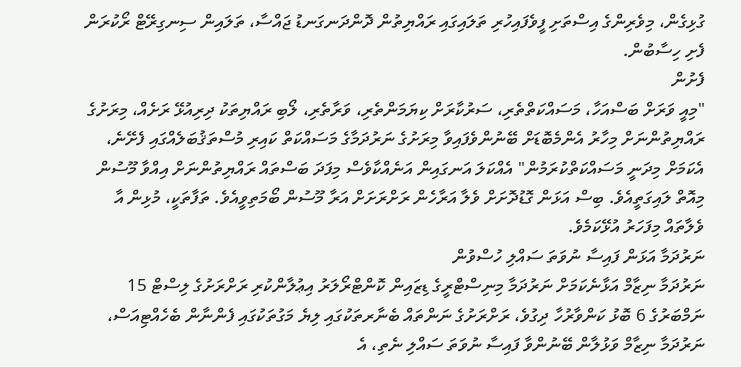ގުޅިގެން، މިވެރިންގެ އިސްތަށި ފީވެފައިހުރި ތަލައިގައި ރައްޔިތުން ދޮންދަނގަނޑު ޖައްސާ، ތަލައިން ސިނގިރޭޓް ރޯކުރަން ފެށި ހިސާބުން.
ފެށުން
"މިއީ ވަރަށް ބަސްއަހާ، މަސައްކަތްތެރި، ސަރުކާރަށް ކިޔަމަންތެރި، ވަރާތެރި، ލޯބި ރައްޔިތަކު ދިރިއުޅޭ ރަށެއް، މިރަށުގެ ރައްޔިތުންނަށް މިހާރު އެންމެބޮޑަށް ބޭނުންވެފައިވާ މިރަށުގެ ނަރުދަމާގެ މަސައްކަތް ކައިރި މުސްތަޤުބަލެއްގައި ފެށޭނެ، އެކަމަށް މިދަނީ މަސައްކަތްކުރަމުން" އެއްކަލަ އަނގައިން އަނެއްކާވެސް މިފަދަ ބަސްތައް ރައްޔިތުންނަށް އިއްވާ މޫސުން މިއޮތް ލައިގަތީއެވެ. ބިސް އަޅަން ގޮޑުދޮށަށް ވެލާ އަރާހެން ރަށްރަށަށް އަރާ މޫސުން ބޯމަތިވީއެވެ. ތަފާތަކީ، މުޅިން އާ ވެލާތައް މިފަހަރު އުޅޭކަމެވެ.
ނަރުދަމާ އަޅަން ފައިސާ ނުވަތަ ސައްލި ހުސްވުން
ނަރުދަމާ ނިޒާމް އަޅާނެކަމަށް ނަރުދަމާ މިނިސްޓްރީގެ ޑިޒައިން ކޮންޓްރޯލަރު އިޢުލާންކުރި ރަށްރަށުގެ ލިސްޓް 15 ނަމްބަރުގެ 6 ބޮޅު ކަންވާރުހާ ދިގުވެ، ރަށްރަށުގެ ނަންތައް ބެނާރތަކުގައި ލިޔެ މަގުތަކުގައި ފެންނާން ބެހެއްޓިއަސް، ނަރުދަމާ ނިޒާމް ވަޅުލާން ބޭނުންވާ ފައިސާ ނުވަތަ ސައްލި ނެތި، އެ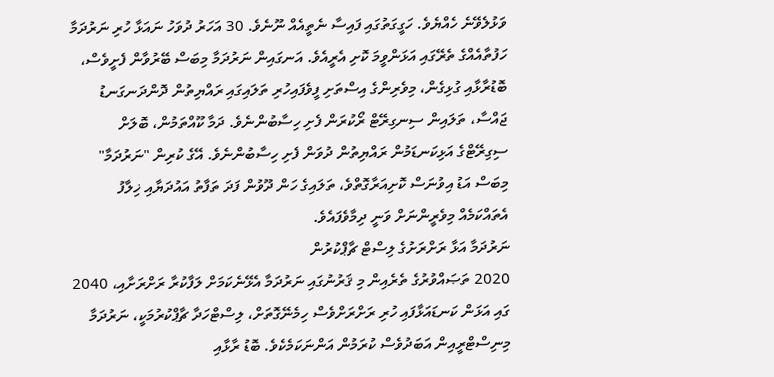ވަޅުލެވޭނެ ހެއްޔެވެ. ހަގީގަތުގައި ފައިސާ ނެތީއެއް ނޫނެވެ. 30 އަހަރު ދުވަހު ނައަޅާ ހުރި ނަރުދަމާ ހަފުތާއެއްގެ ތެރޭގައި އަޅަންވީމަ ކޮށި އެރީއެވެ. އަނގައިން ނަރުދަމާ މިބަސް ބޭރުވާން ފެށީވެސް، ބޮޑުރާޅާއި ގުޅިގެން، މިވެރިންގެ އިސްތަށި ފީވެފައިހުރި ތަލައިގައި ރައްޔިތުން ދޮންދަނގަނޑު ޖައްސާ، ތަލައިން ސިނގިރޭޓް ރޯކުރަން ފެށި ހިސާބުންނެވެ. ދަމާ ކޫއްތަމުން، ބޮލަށް ސިގިރޭޓްގެ އަޅިކަނޑަމުން ރައްޔިތުން ދުވަން ފެށި ހިސާބުންނެވެ. އޭގެ ކުރިން "ނަރުދަމާ" މިބަސް އަޑު އިވުނަސް ކޮށިއަރާގޮތްވެ، ތަލައިގެ ހަން ދޫވުން ފަދަ ތަފާތު އައުދަޔާއި ޚިލާފު އެތައްކަމެއް މިވެރީންނަށް ވަނީ ދިމާވެފައެވެ.
ނަރުދަމާ އަޅާ ރަށްރަށުގެ ލިސްޓް ޗާޕްކުރުން
2020 ތަޞައްވުރުގެ ތެރެއިން މި ޤަރުނުގައި ނަރުދަމާ އެޅޭނެކަމަށް ލަފާކުރާ ރަށްރަށާއި، 2040 ގައި އަޅަން ކަނޑައަޅާފައި ހުރި ރަށްރަށްވެސް ހިމެނޭގޮތަށް، ލިސްޓްހަދާ ޗާޕްކުރުމަކީ، ނަރުދަމާ މިނިސްޓްރީއިން އަބަދުވެސް ކުރަމުން އަންނަކަމެކެވެ. ބޮޑު ރާޅާއި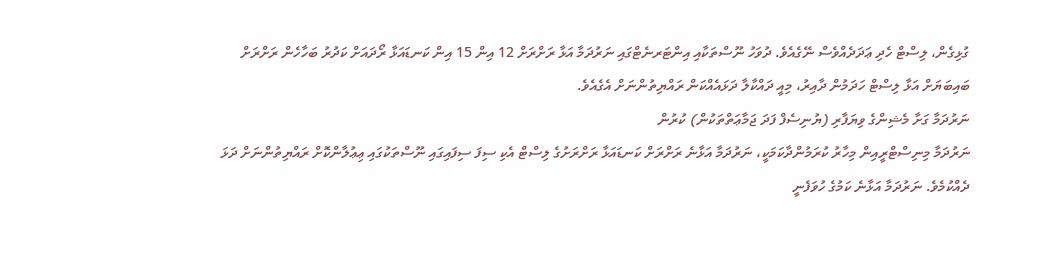ގުޅިގެން، ލިސްޓް ހެދި ޢަދަދެއްވެސް ނޭގެއެވެ. ދުވަހު ނޫސްތަކާއި އިންޓަރނެޓްގައި ނަރުދަމާ އަޅާ ރަށްރަށް 12 އިން 15 އިން ކަނޑައަޅާ ރޯދައަށް ކަދުރު ބަހާހެން ރަށްރަށް ބައިބަޔަށް އަޅާ ލިސްޓް ހަދަމުން ދާއިރު، މިއީ ދައްކާލާ ދަޅައެއްކަން ރައްޔިތުންނަށް އެގެއެވެ.
ނަރުދަމާ ގަށާ މެޝިންގެ ވިޔަފާރި (ޔުނިސެފް ފަދަ ޖަމާޢަތްތަކުން) ކުރުން
ނަރުދަމާ މިނިސްޓްރީއިން މިހާރު ކުރަމުންދާކަމަކީ، ނަރުދަމާ އަޅާނެ ރަށްރަށް ކަނޑައަޅާ ރަށްރަށުގެ ލިސްޓް އެކި ސިފަ ސިފައިގައި ނޫސްތަކުގައި ޢިޢުލާންކޮށް ރައްޔިތުންނަށް ދަޅަ ދެއްކުމެވެ. ނަރުދަމާ އަޅާނެ ކަމުގެ ހުވަފެނީ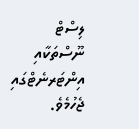ލިސްޓް ނޫސްތަކާއި އިންޓަރނެޓްގައި ޖެހުމެވެ.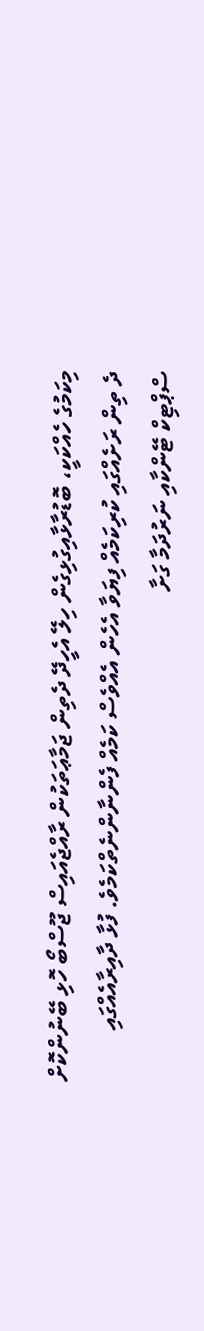މިކަމުގެ ހެއްކަކީ، ބޮޑުރާޅާއިގުޅިގެން ހިލޭ އެހީދޭ ދެތިން ޖަމާޢަތަކުން ރާއްޖެއައިސް ޖޫސްބޯ ހޮޅި ބޭނުންކޮށް ދެ ތިން ރަށެއްގައި ކުރިކަމެއް ފިޔަވާ އެހެން އެއްވެސް ކަމެއް ފެންނާންނެތްކަމެވެ. ފުޅާ ދާއިރާއެއްގައި ސްޕްޓިކް ޓޭންކާއި ނަރުދަމާ ގަށާ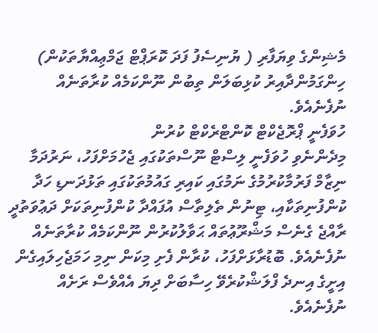މެޝިންގެ ވިޔަފާރި ( ޔުނިސެފު ފަދަ ކޮރަޕްޓް ޖަމްޢިއްޔާތަކުން) ހިންގަމުންދާއިރު ކުޅިބަލަން ތިބުން ނޫންކަމެއް ކުރާތަނެއް ނުފެނެއެވެ.
ހުވަފެނީ ޕްރޮޖެކްޓް ކޮންޓްރެކްޓް ކުރުން
މިދެންނެވި ހުވަފެނީ ލިސްޓް ނޫސްތަކުގައި ޖެހުމަށްފަހު، ނަރުދަމާ ނިޒާމް ފަރުމާކުރުމުގެ ނަމުގައި ކައިރި ގައުމުތަކުގައި ތަޅުދަނޑި ހަދާ ކުންފުނިތަކާއި، ޓިނުން ތެލިތާސް އުފައްދާ ކުންފުނިތަކަށް ދަޢުވަތުދީ ރާއްޖެ ގެނެސް މަޝްރޫޢުތައް ޙަވާލުކުރުން ނޫންކަމެއް ކުރާތަނެއް ނުފެނެއެވެ. ބޮޑުރާޅަށްފަހު، ކުރާން ފެށި މިކަން ނިމި ހަމަޖެހިލައިގެން އިށީގެ އިނދެ ފްލަޝްކުރެވޭ ހިސާބަށް ދިޔަ އެއްވެސް ރަށެއް ނުފެނެއެވެ.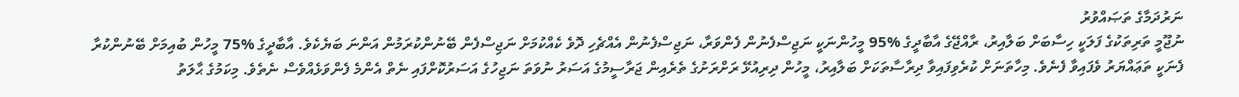ނަރުދަމާގެ ތަޞައްވުރު
ނުޖޫމީ ތަރިތަކުގެ ފަލަކީ ހިސާބަށް ބަލާއިރު، ރާއްޖޭގެ އާބާދީގެ %95 މީހުންނަކީ ނަޖިސްފެނުން ފެންވަރާ، ނަޖިސްފެނުން އެއްޗެހި ދޮވެ ކެއްކުމަށް ނަޖިސްފެން ބޭނުންކުރަމުން އަންނަ ބަޔެކެވެ. އާބާދީގެ %75 މީހުން ބުއިމަށް ބޭނުންކުރާ ފެނަކީ ތަޢައްޔަރު ވެފައިވާ ފެނެވެ. މިހާތަނަށް ކުރެވިފައިވާ ދިރާސާތަކަށް ބަލާއިރު، މީހުން ދިރިއުޅޭ ރަށްރަށުގެ ތެރެއިން ޖަރާސީމުގެ އަސަރު ނުވަތަ ނަޖިހުގެ އަސަރުކޮށްފައި ނެތް އެންމެ ފެންވަޅެއްވެސް ނެތެވެ. މިކަމުގެ ޙާލަތު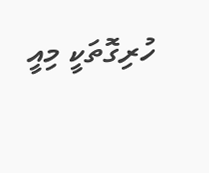ހުރިގޮތަކީ މިއީ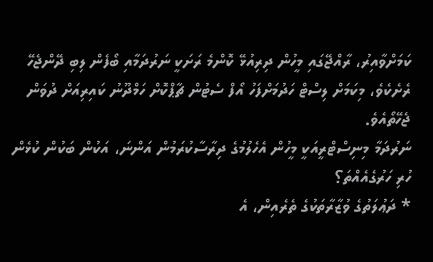ކަމަށްވާއިރު، ރާއްޖޭގައި މީހުން ދިރިއުޅޭ ކޮންމެ ރަށަކީ ނަރުދަމާއި ބޯފެން ލިބި ދޭންޖެހޭ ރެށެކެވެ، މިކަމަށް ލިސްޓް ހަދުމަށްފަހު އޯފް ސެޓުން ޗާޕްކޮށް ހަމްދޫނު ކައިރިއަށް ދުވަން ޖެހޭތޯއެވެ.
ނަރުދަމާ މިނިސްޓްރީއަކީ މީހުން އެހެލުމުގެ ދިރާސާކުރަމުން އަންނަ، އަކުން ބަކުން ކުޅެން ހުރި ހަރުގެއެއްތަ؟
* ދަޢުލަތުގެ ވުޒާރާތަކުގެ ތެރެއިން، އެ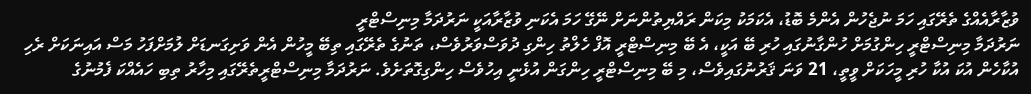ވުޒާރާއެއްގެ ތެރޭގައި ހަމަ ނުޖެހުން އެންމެ ބޮޑު، އެކަމަކު މިކަން ރައްޔިތުންނަށް ނޭގޭ ހަމަ އެކަނި ވުޒާރާއަކީ ނަރުދަމާ މިނިސްޓްރީ
ނަރުދަމާ މިނިސްޓްރީ ހިންގުމަށް ހުންގާނުގައި ހުރި ބޭ އަކީ، އެ ބޭ މިނިސްޓްރީ އޮފް ހެލްތު ހިންގި ދުވަސްވަރުވެސް، ތަނުގެ ތެރޭގައި ތިބޭ މީހުން އެން ވަށިގަނޑަށް ލުމަށްފަހު މަސް އައިނަކަށް ރެހި އުކާހެން އުކަ އުކާ ހުރި މީހަކަށް ވީތީ، 21 ވަނަ ޤަރުނުގައިވެސް، މި ބޭ މިނިސްޓްރީ ހިންގަން އުޅެނީ އިހުވެސް ހިންގިގޮތަށެވެ. ނަރުދަމާ މިނިސްޓްރީތެރޭގައި މިހާރު ތިބި ހައެއްކަ ފެމުނުގެ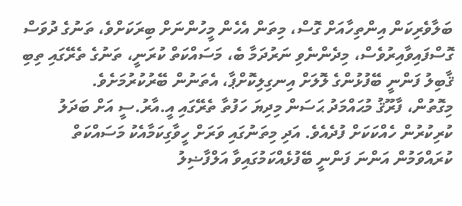ބަލާވެރިކަން އިންތިހާއަށް ގޮސް، މިތަން އެހެން މީހުންނަށް ބިރަކަށްވެ، ތަނުގެ ދުވަސް ގޮސްފައިވާއިރުވެސް، މިދެންނެވި ނަރުދަމާ ބެ، މަސައްކަތް ކުރަނީ، ތަނުގެ ތެރޭގައި ތިބި ޤާބިލު ފަންނީ ބޭފުޅުންގެ ލޮލަށް އިނގިލިކޮށްޕާ، އެތަނުން ބޭރުކުރުމަށެވެ.
މިގޮތުން، ފާރޫޤު މުޙައްމަދު ޙަސަން މިދިޔަ ހަފުތާ ތެރޭގައި އީ.އާރު.ސީ އަށް ބަދަލު ކުރިކުރުން ހެއްކަކަށް ފުދެއެވެ. އަދި މިތަނުގައި ވަރަށް ހީވާގިކަމާއެކު މަސައްކަތް ކުރައްވަމުން އަންނަ ފަންނީ ބޭފުޅެއްކަމުގައިވާ އަލްފާޟިލު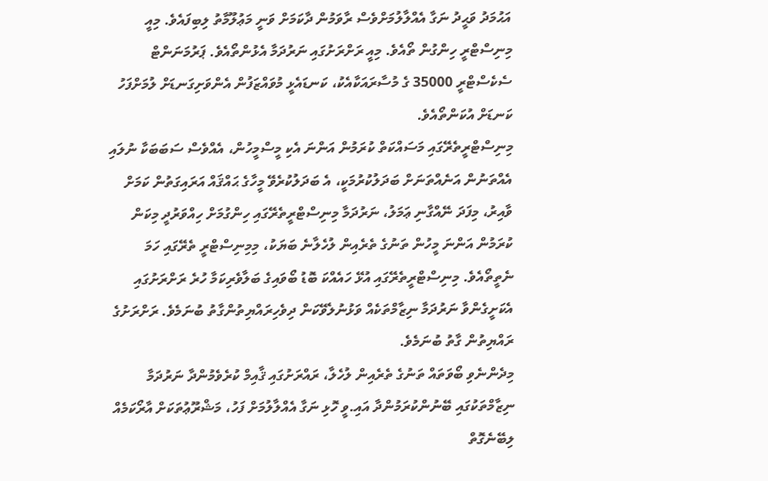އަޙުމަދު ވަޙީދު ނަގާ އެއްލާލުމަށްވެސް ރާވަމުން ދާކަމަށް ވަނީ މަޢުލޫމާތު ލިބިފައެވެ. މިއީ މިނިސްޓްރީ ހިންގުން ތޯއެވެ. މިއީ ރަށްރަށުގައި ނަރުދަމާ އެޅުންތޯއެވެ. ޕަރުމަނަންޓް ސެކެސްޓްރީ 35000 ގެ މުސާރައަކާއެކު، ކަނޑައެޅީ މުވައްޒަފުން އެންވަށިގަނޑަށް ލުމަށްފަހު ކަނޑަށް އުކަންތޯއެވެ.
މިނިސްޓްރީތެރޭގައި މަސައްކަތް ކުރަމުން އަންނަ އެކި މީސްމީހުން، އެއްވެސް ސަބަބަކާ ނުލައި އެއްތަނުން އަނެއްތަނަށް ބަދަލުކުރުމަކީ، އެ ބަދަލުކުރެވޭ މީހާގެ ޙައްޤައް އަރައިގަތުން ކަމަށް ވާއިރު، މިފަދަ ނޭއްގާނި ޢަމަލު، ނަރުދަމާ މިނިސްޓްރީތެރޭގައި ހިންގުމަށް ހިއްވަރުދީ މިކަން ކުރަމުން އަންނަ މީހުން ތަނުގެ ތެރެއިން ލުހެލާނެ ބަޔަކު، މިމިނިސްޓްރީ ތެރޭގައި ހަމަ ނެތީތޯއެވެ. މިނިސްޓްރީތެރޭގައި އުޅޭ ހައެއްކަ ބޮޑު ބޯވައިގެ ބަލާވެރިކަމާ ހުރެ ރަށްރަށުގައި އެކަށީގެންވާ ނަރުދަމާ ނިޒާމްތަކެއް ވަޅުނުލެވޭކަން ދިވެހިރައްޔިތުންގާތު ބުނަމެވެ. ރަށްރަށުގެ ރައްޔިތުން ގާތު ބުނަމެވެ.
މިދެންނެވި ބޯވަތައް ތަނުގެ ތެރެއިން ލުހެލާ، ރައްރަށުގައި ޤާއިމް ކުރެވެމުންދާ ނަރުދަމާ ނިޒާމްތަކުގައި ބޭނުންކުރަމުންދާ އައި.ވީ ހޮޅި ނަގާ އެއްލާލުމަށް ފަހު، މަޝްރޫޢުތަކަށް އާރޯކަމެއް ލިބޭނެގޮތް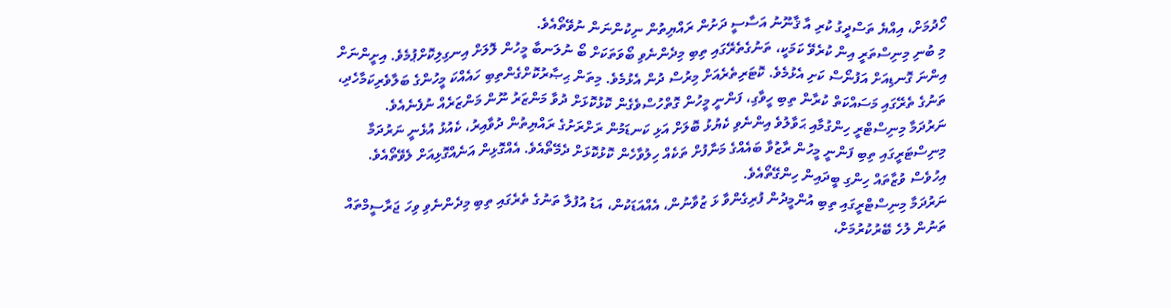ހޯދުމަށް، އިއްޔެ ތަސްދީގު ކުރި އާ ޤާނޫނު އަސާސީ ދަށުން ރައްޔިތުން ނިކުންނަން ނުވޭތޯއެވެ.
މި ބުނި މިނިސްތަރީ އިން ކުރެވޭ ކަމަކީ، ތަނުގެތެރޭގައި ތިބި މިދެންނެވި ބޯވަތަކަށް ބޯ ނުލަނބާ މީހުން ލޮލަށް އިނގިލިކޮށްޕުމެވެ. އިށީންނަށް އިންނަ ގޮނޑިއަށް އަފުނޯސް ކަށި އެޅުމެވެ. ކޮޓަރިތެރެއަށް މިރުސް ދުން އެޅުމެވެ. މިތަން ޙިޞާރުކޮށްގެންތިބި ހައެއްކަ މީހުންގެ ބަލާވެރިކަމާހެދި، ތަނުގެ ތެރޭގައި މަސައްކަތް ކުރާން ތިބި ހީވާގި، ފަންނީ މީހުން ގޮތްހުސްވެގެން ކޮޅުކޮޅަށް ދުވާ މަންޒަރު ނޫން މަންޒަރެއް ނުފެނެއެވެ.
ނަރުދަމާ މިނިސްޓްރީ ހިންގުމާއި ޙަވާލުވެ އިންނެވި ކެޔުޅު ބޮލަށް އަޅި ކަނޑަމުން ރަށްރަށުގެ ރައްޔިތުން ދުވާއިރު، ކެއުޅު އުޅެނީ ނަރުދަމާ މިނިސްޓަރީގައި ތިބި ފަންނީ މީހުން ރާޒުވާ ބައެއްގެ މަނާފުށް ތަކެއް ހިލުވާހެން ކޮޅުކޮޅަށް ދެމޭތޯއެވެ. އެއްގޮޅިން އަނެއްގޮޅިއަށް ލެވޭތޯއެވެ. އިހުވެސް ވުޒާތައް ހިންގި ބީދައިން ހިންގޭތޯއެވެ.
ނަރުދަމާ މިނިސްޓްރީގައި ތިބި އުންމީދުން ފުރިގެންވާ ޅަ ޒުވާނުން، އެއްއަޑަކުން، އަޑު އުފުލާ ތަނުގެ ތެރެގައި ތިބި މިދެންނެވި ވިހަ ޖަރާސީމްތައް ތަނުން ލުހެ ބޭރުކުރުމަށް،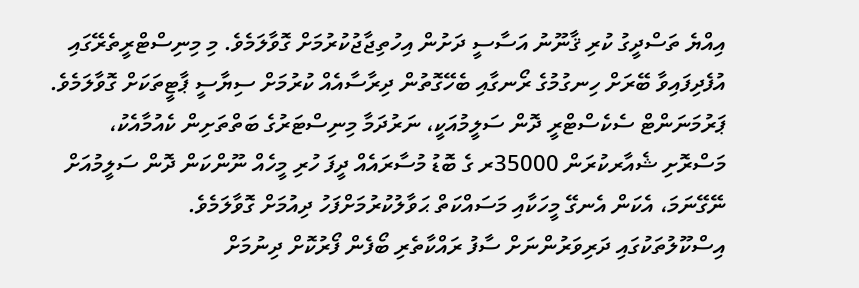އިއްޔެ ތަސްދީގު ކުރި ޤާނޫނު އަސާސީ ދަށުން އިހުތިޖާޖުކުރުމަށް ގޮވާލަމެވެ. މި މިނިސްޓްރީތެރޭގައި އުފެދިފައިވާ ބޭރަށް ހިނގުމުގެ ރޯނގާއި ބެހޭގޮތުން ދިރާސާއެއް ކުރުމަށް ސިޔާސީ ޕާޓީތަކަށް ގޮވާލަމެވެ.
ޕަރުމަނަންޓް ސެކެސްޓްރީ ދޮން ސަލީމުއަކީ، ނަރުދަމާ މިނިސްޓަރުގެ ބަތްތަށިން ކެއުމާއެކު، މަސްރޮށި ޝެއާރކުރަން 35000ރ ގެ ބޮޑު މުސާރައެއް ދީފަ ހުރި މީހެއް ނޫންކަން ދޮން ސަލީމުއަށް ނޭގޭނަމަ، އެކަން އެނގޭ މީހަކާއި މަސައްކަތް ޙަވާލުކުރުމަށްފަހު ދިއުމަށް ގޮވާލަމެވެ.
އިސްކޫލުތަކުގައި ދަރިވަރުންނަށް ސާފު ރައްކާތެރި ބޯފެން ފޯރުކޮށް ދިނުމަށް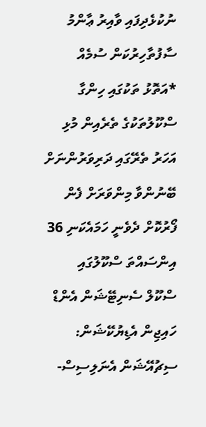ނުކުޅެދިފައި ވާއިރު ޢާންމު ސާފުތާހިރުކަން ސުމެއް
*އަތޮޅު ތަކުގައި ހިންގާ ސްކޫލުތަކުގެ ތެރެއިން މުޅި އަހަރު ތެރޭގައި ދަރިވަރުންނަށް ބޭނުންވާ މިންވަރަށް ފެން ފޯރުކޮށް ދެވެނީ ހަމައެކަނި 36 އިންސައްތަ ސްކޫލުގައި
ސްކޫލް ސެނިޓޭޝަން އެންޑް ހައިޖިން އެޑިޔުކޭޝަން: ސިޗުއޭޝަން އެނަލިސިސް-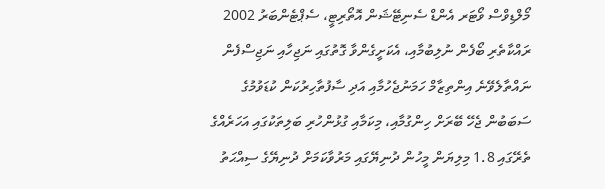މޯލްޑިވްސް ވޯޓަރ އެންޑް ސެނިޓޭޝަން އޮތޯރިޓީ، ސެޕްޓެންބަރު 2002
ރައްކާތެރި ބޯފެން ނުލިބުމާއި، އެކަށީގެންވާ ގޮތުގައި ނަޖިހާއި ނަޖިސްފެން ނައްތާލެވޭނެ އިންތިޒާމް ހަމަނުޖެހުމާއި އަދި ސާފުތާހިރުކަން ކުޑަވުމުގެ ސަބަބުން ޖެހޭ ބޭރަށް ހިންގުމާއި، މިކަމާއި ގުޅުންހުރި ބަލިތަކުގައި އަހަރެއްގެ ތެރޭގައި 1.8 މިލިޔަން މީހުން ދުނިޔޭގައި މަރުވާކަމަށް ދުނިޔޭގެ ސިއްޙަތު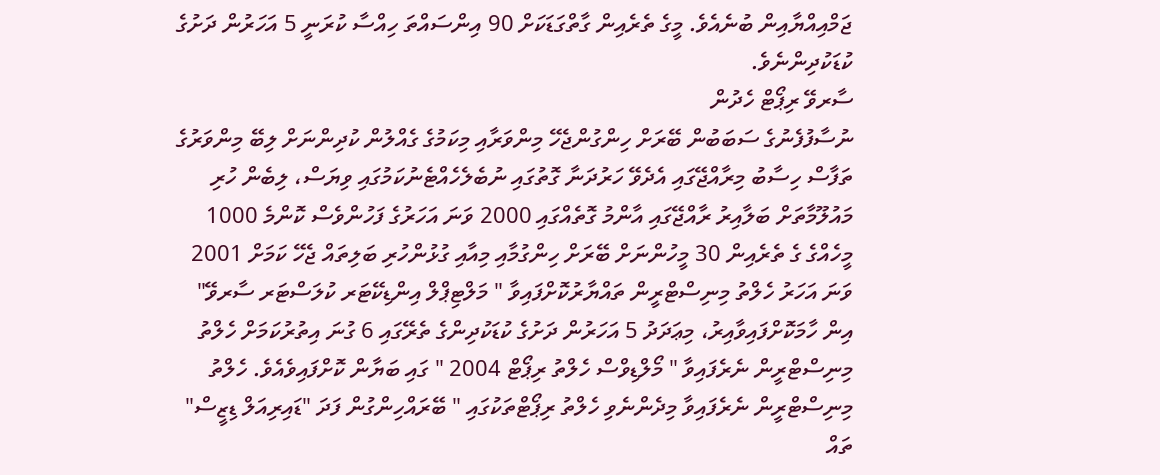ޖަމްއިއްޔާއިން ބުނެއެވެ. މީގެ ތެރެއިން ގާތްގަޑަކަށް 90 އިންސައްތަ ހިއްސާ ކުރަނީ 5 އަހަރުން ދަށުގެ ކުޑަކުދިންނެވެ.
ސާރވޭ ރިޕޯޓް ހެދުން
ނުސާފުފެނުގެ ސަބަބުން ބޭރަށް ހިންގުންޖެހޭ މިންވަރާއި މިކަމުގެ ގެއްލުން ކުދިންނަށް ލިބޭ މިންވަރުގެ ތަފާސް ހިސާބު މިރާއްޖޭގައި އެދެވޭ ހަރުދަނާ ގޮތުގައި ނުބެލެހެއްޓެނުކަމުގައި ވިޔަސް، ލިބެން ހުރި މައުލޫމާތަށް ބަލާއިރު ރާއްޖޭގައި އާންމު ގޮތެއްގައި 2000 ވަނަ އަހަރުގެ ފަހުންވެސް ކޮންމެ 1000 މީހެއްގެ ގެ ތެރެއިން 30 މީހުންނަށް ބޭރަށް ހިންގުމާއި މިއާއި ގުޅުންހުރި ބަލިތައް ޖެހޭ ކަމަށް 2001 ވަނަ އަހަރު ހެލްތު މިނިސްޓްރީން ތައްޔާރުކޮށްފައިވާ " މަލްޓިޕްލް އިންޑިކޭޓަރ ކުލަސްޓަރ ސާރވޭ" އިން ހާމަކޮށްފައިވާއިރު، މިޢަދަދު 5 އަހަރުން ދަށުގެ ކުޑަކުދިންގެ ތެރޭގައި 6 ގުނަ އިތުރުކަމަށް ހެލްތު މިނިސްޓްރީން ނެރެފައިވާ " މޯލްޑިވްސް ހެލްތު ރިޕޯޓް 2004 " ގައި ބަޔާން ކޮށްފައިވެއެވެ. ހެލްތު މިނިސްޓްރީން ނެރެފައިވާ މިދެންނެވި ހެލްތު ރިޕޯޓްތަކުގައި " ބޭރައްހިންގުން ފަދަ "ޑައިރިއަލް ޑިޒީސް" ތައް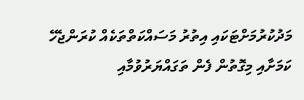މަދުކުރުމަށްޓަކައި އިތުރު މަސައްކަތްތަކެއް ކުރަންޖެހޭ ކަމަށާއި މިގޮތުން ފެން ތަގައްޔަރުވުމާއި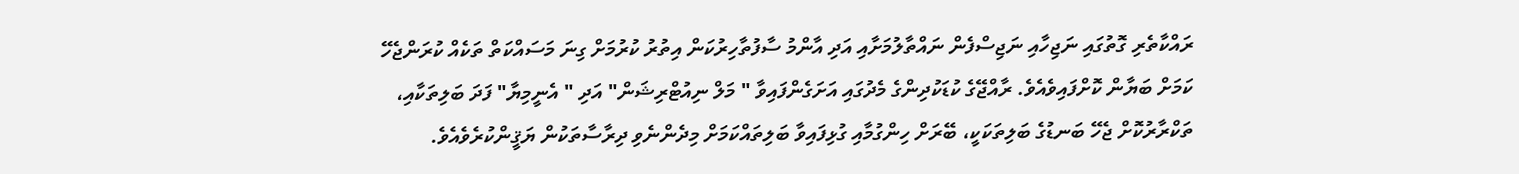ރައްކާތެރި ގޮތުގައި ނަޖިހާއި ނަޖިސްފެން ނައްތާލުމަށާއި އަދި އާންމު ސާފުތާހިރުކަން އިތުރު ކުރުމަށް ގިނަ މަސައްކަތް ތަކެއް ކުރަންޖެހޭ ކަމަށް ބަޔާން ކޮށްފައިވެއެވެ. ރާއްޖޭގެ ކުޑަކުދިންގެ މެދުގައި އަށަގެންފައިވާ " މަލް ނިއުޓްރިޝަން" އަދި " އެނީމިޔާ" ފަދަ ބަލިތަކާއި، ތަކްރާރުކޮށް ޖެހޭ ބަނޑުގެ ބަލިތަކަކީ، ބޭރަށް ހިންގުމާއި ގުޅިފައިވާ ބަލިތައްކަމަށް މިދެންނެވި ދިރާސާތަކުން ޔަޤީންކުރެވެއެވެ.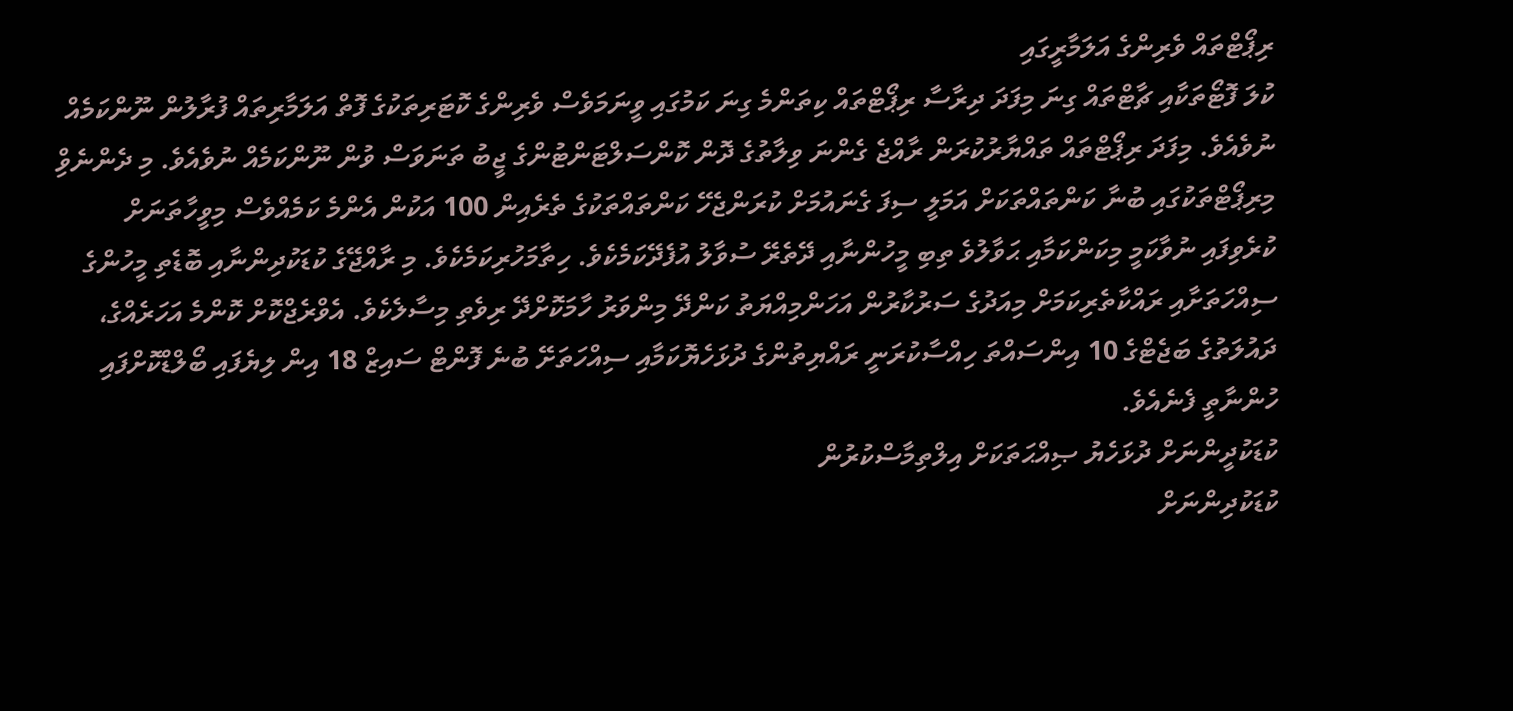ރިޕޯޓްތައް ވެރިންގެ އަލަމާރީގައި
ކުލަ ފޮޓޯތަކާއި ޗާޓްތައް ގިނަ މިފަދަ ދިރާސާ ރިޕޯޓްތައް ކިތަންމެ ގިނަ ކަމުގައި ވީނަމަވެސް ވެރިންގެ ކޮޓަރިތަކުގެ ފޮތް އަލަމާރިތައް ފުރާލުން ނޫންކަމެއް ނުވެއެވެ. މިފަދަ ރިޕޯޓްތައް ތައްޔާރުކުރަން ރާއްޖެ ގެންނަ ވިލާތުގެ ދޮން ކޮންސަލްޓަންޓުންގެ ޖީބު ތަނަވަސް ވުން ނޫންކަމެއް ނުވެއެވެ. މި ދެންނެވިް މިރިޕޯޓްތަކުގައި ބުނާ ކަންތައްތަކަށް އަމަލީ ސިފަ ގެނައުމަށް ކުރަންޖެހޭ ކަންތައްތަކުގެ ތެރެއިން 100 އަކުން އެންމެ ކަމެއްވެސް މިވީހާތަނަށް ކުރެވިފައި ނުވާކަމީ މިކަންކަމާއި ޙަވާލުވެ ތިބި މީހުންނާއި ދޭތެރޭ ސުވާލު އުފެދޭކަމެކެވެ. ހިތާމަހުރިކަމެކެވެ. މި ރާއްޖޭގެ ކުޑަކުދިންނާއި ބޮޑެތި މީހުންގެ ސިއްހަތަށާއި ރައްކާތެރިކަމަށް މިއަދުގެ ސަރުކާރުން އަހަންމިއްޔަތު ކަންދޭ މިންވަރު ހާމަކޮށްދޭ ރިވެތި މިސާލެކެވެ. އެވްރެޖްކޮށް ކޮންމެ އަހަރެއްގެ، ދައުލަތުގެ ބަޖެޓްގެ 10 އިންސައްތަ ހިއްސާކުރަނީ ރައްޔިތުންގެ ދުޅަހެޔޮކަމާއި ސިއްހަތަށޭ ބުނެ ފޮންޓް ސައިޒް 18 އިން ލިޔެފައި ބޯލްޑްކޮށްފައި ހުންނާތީ ފެނެއެވެ.
ކުޑަކުދީންނަށް ދުޅަހެޔު ޞިއްޙަތަކަށް އިލްތިމާސްކުރުން
ކުޑަކުދިންނަށް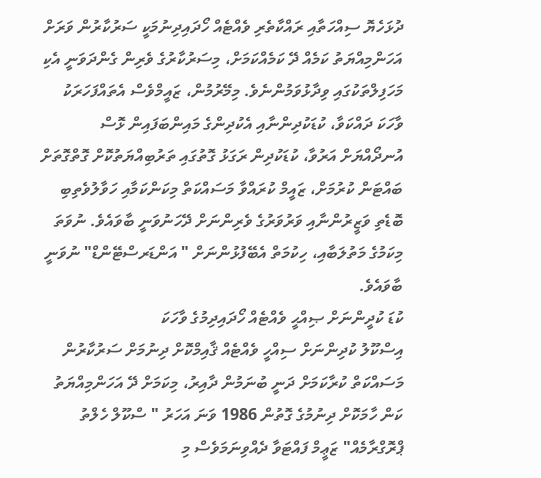ދުޅަހެޔޮ ސިއްހަތާއި ރައްކާތެރި ވެއްޓެއް ހޯދައިދިނުމަކީ ސަރުކާރުން ވަރަށް އަހަންމިއްޔަތު ކަމެއް ދޭ ކަމެއްކަމަށް، މިސަރުކާރުގެ ވެރިން ގެންދަވަނީ އެކި މަހަފިލްތަކުގައި ވިދާޅުވަމުންނެވެ. މިމޭރުމުން، ޒައީމްވެސް އެތައްފަހަރަކު ވާހަކަ ދައްކަވާ، ކުޑަކުދިންނާއި އެކުދިންގެ މައިންބަފައިން ޅޮސް އުނދޯއްޔަށް އަރުވާ، ކުޑަކުދިން ރަގަޅު ގޮތުގައި ތަރުބިއްޔަތުކޮށް ގޮތްގޮތަށް ބައްޓަން ކުރުމަށް، ޒައީމް ކުރައްވާ މަސައްކަތް މިކަންކަމާއި ހަވާލުވެތިބި ބޮޑެތި ވަޒީރުންނާއި ވަރުވަރުގެ ވެރިންނަށް ދޭހަނުވަނީ ބާވައެވެ. ނުވަތަ މިކަމުގެ މަތުލަބާއި، ހިކުމަތް އެބޭފުޅުންނަށް " އަންޑަރސްޓޭންޑް" ނުވަނީ ބާވައެވެ.
ކުޑަ ކުދީންނަށް ޞިއްޙީ ވެއްޓެއް ހޯދައިދިމުގެ ވާހަކަ
އިސްކޫލު ކުދިންނަށް ސިއްހީ ވެއްޓެއް ޤާއިމްކޮށް ދިނުމަށް ސަރުކާރުން މަސައްކަތް ކުރާކަމަށް ދަނީ ބުނަމުން ދާއިރު، މިކަމަށް ދޭ އަހަންމިއްޔަތު ކަން ހާމަކޮށް ދިނުމުގެ ގޮތުން 1986 ވަނަ އަހަރު " ސްކޫލް ހެލްތު ޕްރޮގްރާމެއް" ޒަޢީމް ފައްޓަވާ ދެއްވިނަމަވެސް މި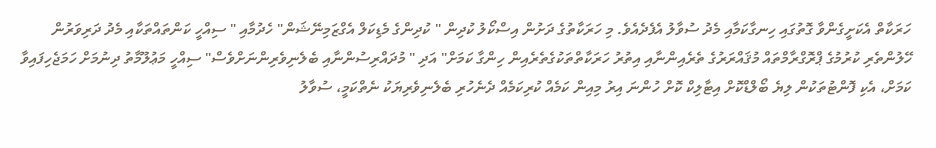ހަރަކާތް އެކަށީގެންވާ ގޮތުގައި ހިނގާކަމާއި މެދު ސުވާލު އެފެދެއެވެ. މި ހަރަކާތުގެ ދަށުން އިސްކޯލު ކުދިން " ކުދިންގެ މެޑިކަލް އެގްޒަމިނޭޝަން" ހެދުމާއި " ސިއްހީ ކަންތައްތަކާއި މެދު ދަރިވަރުން ހޭލުންތެރި ކުރުމުގެ ޕްރޮގްރާމްތައް މުޤައްރަރުގެ ތެރެއިންނާއި އިތުރު ހަރަކާތްތަކުގެތެރެއިން ހިންގާ ކަމަށް" އަދި " މުދައްރިސުންނާއި ބެލެނިވެރިންނަށްވެސް" ސިއްހީ މަޢުލޫމާތު ދިނުމަށް ހަމަޖެހިފައިވާ ކަމަށް، އެކި ފޮންޓުތަކުން ލިޔެ ބޯލްޑްކޮށް އިޓާލިކް ކޮށް ހުންނަ އިރު މިއިން ކަމެއް ކުރިކަމެއް ދެނެހުރި ބެލެނިވެރިޔަކު ނެތްކަމީ، ސުވާލު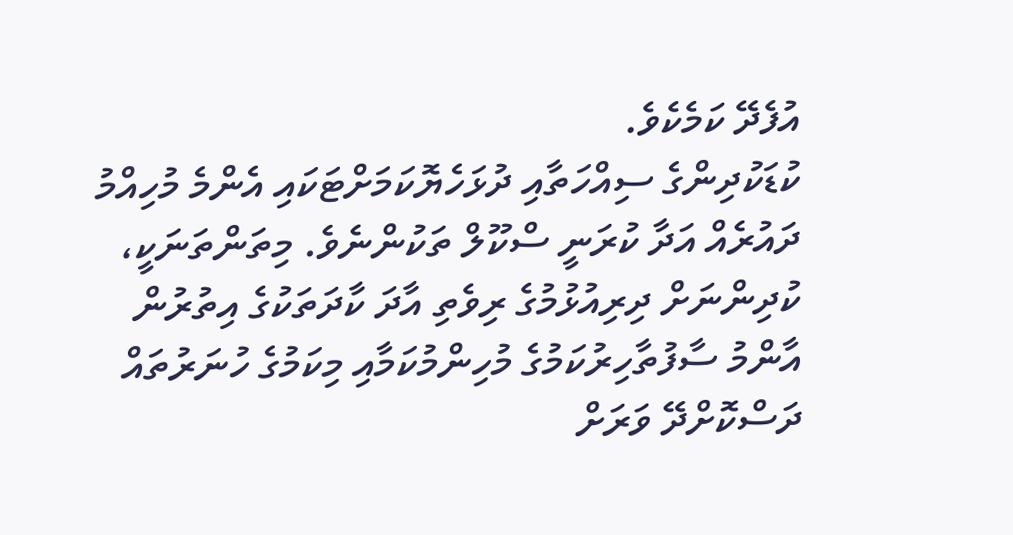އުފެދޭ ކަމެކެވެ.
ކުޑަކުދިންގެ ސިއްހަތާއި ދުޅަހެޔޮކަމަށްޓަކައި އެންމެ މުހިއްމު ދައުރެއް އަދާ ކުރަނީ ސްކޫލް ތަކުންނެވެ. މިތަންތަނަކީ، ކުދިންނަށް ދިރިއުޅުމުގެ ރިވެތި އާދަ ކާދަތަކުގެ އިތުރުން އާންމު ސާފުތާހިރުކަމުގެ މުހިންމުކަމާއި މިކަމުގެ ހުނަރުތައް ދަސްކޮށްދޭ ވަރަށް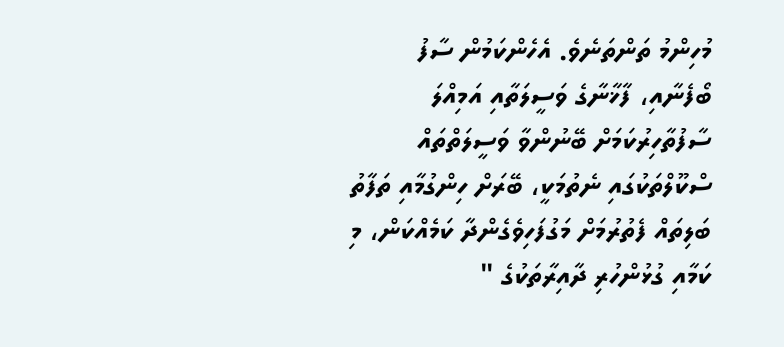މުހިންމު ތަންތަނެވެ. އެހެންކަމުން ސާފު ބޯފެނާއި، ފާޚާނާގެ ވަސީލަތާއި އަމިއްލަ ސާފުތާހިރުކަމަށް ބޭނުންވާ ވަސީލަތްތައް ސްކޫލްތަކުގައި ނެތުމަކީ، ބޭރަށް ހިންގުމާއި ތަފާތު ބަލިތައް ފެތުރުމަށް މަގުފަހިވެގެންދާ ކަމެއްކަން، މި ކަމާއި ގުޅުންހުރި ދާއިރާތަކުގެ "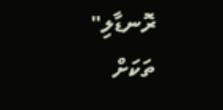ރޮނޑާލި" ތަކަށް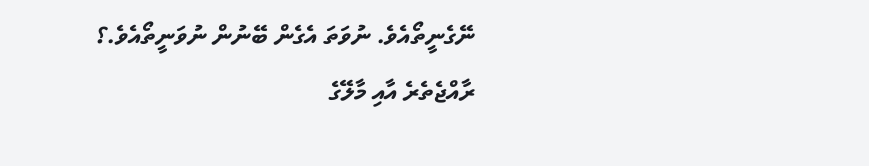ނޭގެނީތޯއެވެ. ނުވަތަ އެގެން ބޭނުން ނުވަނީތޯއެވެ.؟
ރާއްޖެތެރެ އާއި މާލޭގެ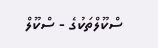ސްކޫލްތަކުގެ - ސްކޫލް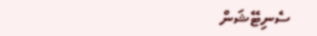ސެނިޓޭޝަން